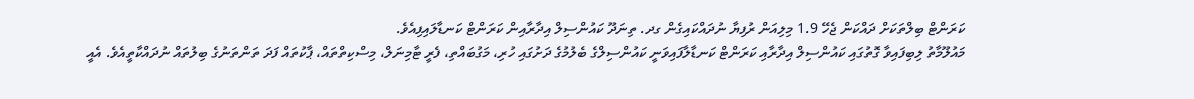ކަރަންޓް ބިލްތަކަށް ދައްކަން ޖެހޭ 1.9 މިލިއަން ރުފިޔާ ނުދައްކައިގެން ގދ. ތިނަދޫ ކައުންސިލް އިދާރާއިން ކަރަންޓް ކަނޑާލައިފިއެވެ.
މައުލޫމާތު ލިބިފައިވާ ގޮތުގައި ކައުންސިލް އިދާރާއި ކަރަންޓް ކަނޑާލާފައިވަނީ ކައުންސިލްގެ ބެލުމުގެ ދަށުގައި ހުރި، މަގުބައްތި، ފެރީ ޓާމިނަލް، މިސްކިތްތައް، ޕާކުތައް ފަދަ ތަންތަނުގެ ބިލުތައް ނުދައްކާތީއެވެ. އެއީ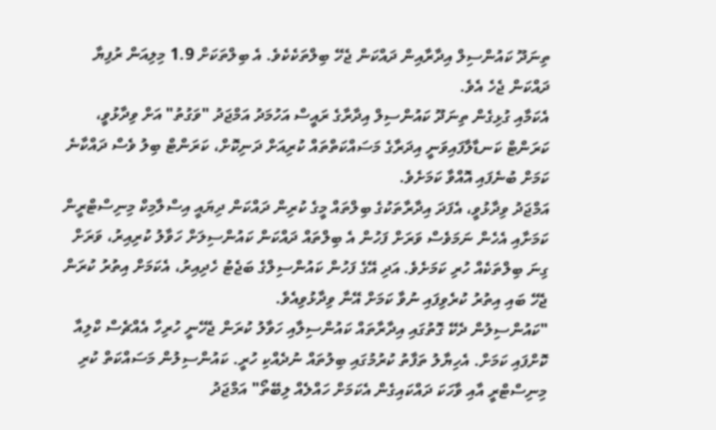ތިނަދޫ ކައުންސިލް އިދާރާއިން ދައްކަން ޖެހޭ ބިލްތަކެކެވެ. އެ ބިލްތަކަށް 1.9 މިލިއަން ރުފިޔާ ދައްކަން ޖެހެ އެވެ.
އެކަމާއި ގުޅިގެން ތިނަދޫ ކައުންސިލް އިދާރާގެ ރައީސް އަހުމަދު އަމްޖަދު "ވަގުތު" އަށް ވިދާޅުވީ، ކަރަންޓް ކަނޑާލާފައިވަނީ އިދަރާގެ މަސައްކަތްތައް ކުރިއަށް ދަނިކޮށް، ކަރަންޓް ބިލު ވެސް ދައްކާނެ ކަމަށް ބުނެފައި އޮއްވާ ކަމަށެވެ.
އަމްޖަދު ވިދާޅުވީ، އެފަދަ އިދާރާތަކުގެ ބިލްތައް މީގެ ކުރިން ދައްކަން ދިޔައީ އިސްލާމިކް މިނިސްޓްރީން ކަމަށާއި އެހެން ނަމަވެސް ވަރަށް ފަހުން އެ ބިލްތައް ދައްކަން ކައުންސިލަށް ހަވާލު ކުރިއިރު، ވަރަށް ގިނަ ބިލްތަކެއް ހުރި ކަމަށެވެ. އަދި އޭގެ ފަހުން ކައުންސިލްގެ ބަޖެޓު ހެދިއިރު، އެކަމަށް އިތުރު ކުރަން ޖެހޭ ބައި އިތުރު ކުރެވިފައި ނުވާ ކަމަށް އޭނާ ވިދާޅުވިއެވެ.
"ކައުންސިލުން ދެކޭ ގޮތުގައި އިދާރާތައް ކައުންސިލާއި ހަވާލު ކުރަން ޖެހޭނީ ހުރިހާ އެއްޗެސް ކްލިއާ ކޮށްފައި ކަމަށް. އެހިޔާލު ތަފާތު ކުރުމުގައި ބިލުތައް ނުދެއްކި ހުރީ. ކައުންސިލުން މަސައްކަތް ކުރި މިނިސްޓްރީ އާއި ވާހަކަ ދައްކައިގެން އެކަމަށް ހައްލެއް ލިބޭތޯ" އަމްޖަދު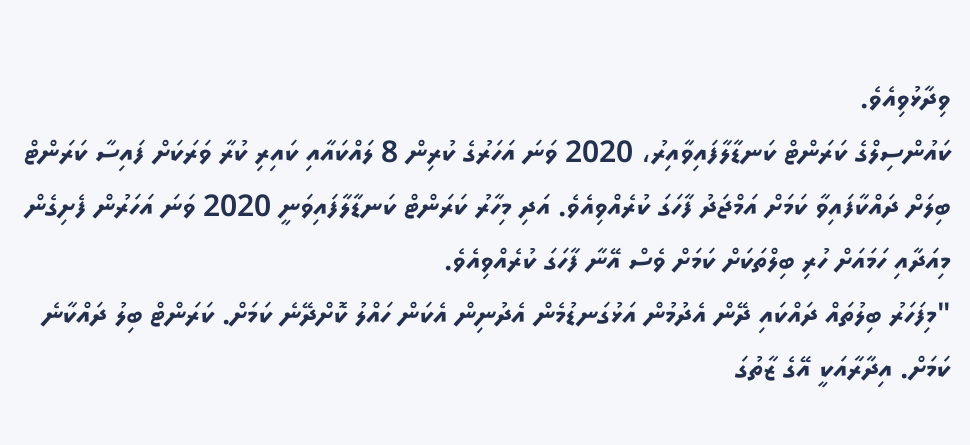ވިދާޅުވިއެވެ.
ކައުންސިލްގެ ކަރަންޓް ކަނޑާލާފައިވާއިރު، 2020 ވަނަ އަހަރުގެ ކުރިން 8 ލައްކައާއި ކައިރި ކުރާ ވަރަކަށް ފައިސާ ކަރަންޓް ބިލަށް ދައްކާފައިވާ ކަމަށް އަމްޖަދު ފާހަގަ ކުރެއްވިއެވެ. އަދި މިހާރު ކަރަންޓް ކަނޑާލާފައިވަނީ 2020 ވަނަ އަހަރުން ފެށިގެން މިއަދާއި ހަމައަށް ހުރި ބިލްތަކަށް ކަމަށް ވެސް އޭނާ ފާހަގަ ކުރެއްވިއެވެ.
"މިފަހަރު ބިލުތައް ދައްކައި ދޭން އެދުމުން އަޅުގަނޑުމެން އެދުނިން އެކަން ހައްލު ކޮށްދޭނެ ކަމަށް. ކަރަންޓް ބިލު ދައްކާނެ ކަމަށް. އިދާރާއަކީ އޭގެ ޒާތުގަ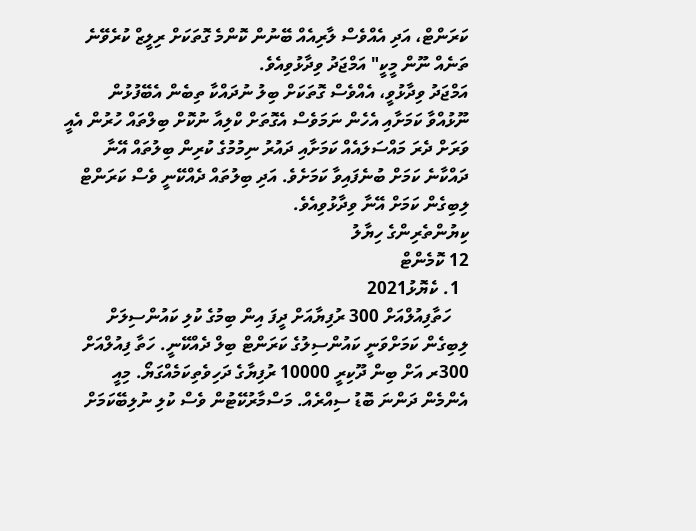ކަރަންޓް، އަދި އެއްވެސް ލާރިއެއް ބޭނުން ކޮންމެ ގޮތަކަށް ރިލީޒް ކުރެވޭނެ ތަނެއް ނޫން މީކީ" އަމްޖަދު ވިދާޅުވިއެވެ.
އަމްޖަދު ވިދާޅުވީ، އެއްވެސް ގޮތަކަށް ބިލު ނުދައްކާ ތިބެން އެބޭފުޅުން ނޫޅުއްވާ ކަމަށާއި އެހެން ނަމަވެސް އެގޮތަށް ކްލިއާ ނުކޮށް ބިލްތައް ހުރުން އެއީ ވަރަށް ދެރަ މައްސަލައެއް ކަމަށާއި ދައުރު ނިމުމުގެ ކުރިން ބިލުތައް އޭނާ ދައްކާނެ ކަމަށް ބުނެފައިވާ ކަމަށެވެ. އަދި ބިލުތައް ދެއްކޭނީ ވެސް ކަރަންޓް ލިބިގެން ކަމަށް އޭނާ ވިދާޅުވިއެވެ.
ކިޔުންތެރިންގެ ހިޔާލު
12 ކޮމެންޓް
  1. ކެޔޮޅު2021
    ހަތާފިއުލްއަށް 300 ރުފިޔާއަށް ދީފަ އިން ބިމުގެ ކުލި ކައުންސިލަށް ލިބިގެން ކަމަށްވަނީ ކައުންސިލުގެ ކަރަންޓް ބިލް ދެއްކޭނީ. ހަތާ ފިއުލްއަށް 300ރ އަށް ބިން ދޫކިރީ 10000 ރުފިޔާގެ ދަހިވެތިކަމެއްގަޔޯ. މިއީ އެންމެން ދަންނަ ބޮޑު ސިއްރެއް. މަސްމާރުކޭޓުން ވެސް ކުލި ނުލިބޭކަމަށް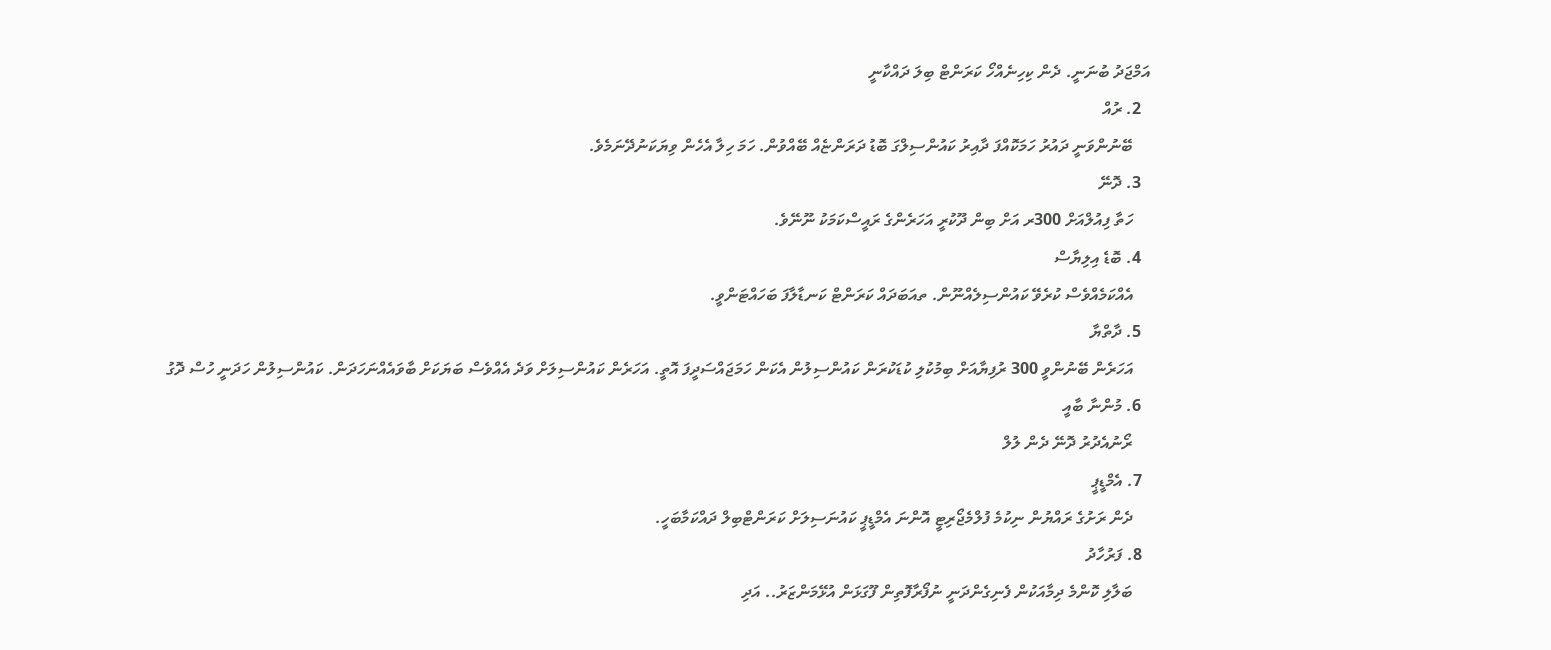އަމްޖަދު ބުނަނީ. ދެން ކިހިނެއްހޯ ކަރަންޓް ބިލަ ދައްކާނީ
  2. ރުއް
    ބޭނުންވަނީ ދައުރު ހަމަކޮއްފަ ދާއިރު ކައުންސިލްގަ ބޮޑު ދަރަންޏެއް ބޭއްވުން. ހަމަ ހިލާ އެހެން ވިޔަކަނުދޭނަމެވެ.
  3. ދޮނޭ
    ހަތާ ފިއުލްއަށް 300ރ އަށް ބިން ދޫކުރީ އަހަރެންގެ ރައީސްކަމަކު ނޫނޭވެ.
  4. ބޮޑެ އިލިޔާސް
    އެއްކަމެއްވެސް ކުރެވޭ ކައުންސިލެއްނޫން. ތއަބަދައް ކަރަންޓް ކަނޑާލާފަ ބަހައްޓަންވީ.
  5. ދާތްޔާ
    އަހަރެން ބޭނުންވީ 300 ރުފިޔާއަށް ބިމުކުލި ކުޑަކުރަން ކައުންސިލުން އެކަން ހަމަޖައްސަދީފަ އޮތީ. އަހަރެން ކައުންސިލަށް ވަދެ އެއްވެސް ބަޔަކަށް ބާވައެއްނަހަދަން. ކައުންސިލުން ހަދަނީ ހުސް ދޮގު
  6. މުންނާ ބާއީ
    ރޯނުއެދުރު ދޮނޭ ދެން ލުލް
  7. އެމްޑީޕީ
    ދެން ރަށުގެ ރައްޔުން ނިކުމެ ފުލްމެޖޯރިޓީ އޮންނަ އެމްޑީޕީ ކައުނަސިލަށް ކަރަންޓްބިލް ދައްކަމާބަހީ.
  8. ފަރުހާދު
    ބަލާލި ކޮންމެ ދިމާއަކުން ފެނިގެންދަނީ ނުފޯރާފޮތިން ފޫގަޅަން އުޅޭމަންޒަރު.. އަދި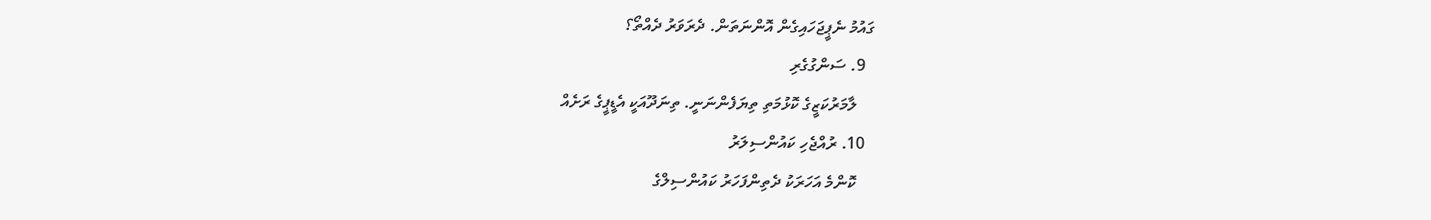ގައުމު ނެޕީޖަހައިގެން އޮންނަތަން. ދެރަވަރު ދެއްތޯ؟
  9. ސަންގުގެރި
    ލާމަރުކަޒީގެ ކޮޅުމަތި ތިޔަފެންނަނީ. ތިނަދޫއަކީ އެޑީޕީގެ ރަށެއް
  10. ރުއްޖެހި ކައުންސިލަރު
    ކޮންމެ އަހަރަކު ދެތިންފަހަރު ކައުންސިލްގެ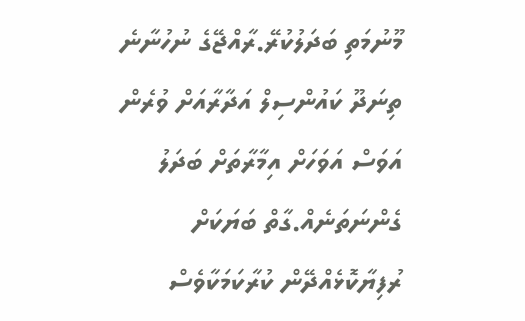މޫނުމަތި ބަދަލުކުރޭ.ރާއްޖޭގެ ނުހުނާނެ ތިނަދޫ ކައުންސިލް އަދާރާއަށް ވުރެން އަވަސް އަވަހަށް އިމާރާތަށް ބަދަލު ގެންނަތަނެއް.ގާތް ބަޔަކަށް ރުފިޔާކޮޅެއްދޭން ކުރާކަމަކާވެސް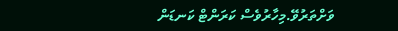ވަށްތަރުވޭ.މިހާރުވެސް ކަރަންޓް ކަނޑަން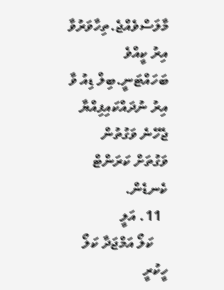މާލަސްވެއްޖެ.ތިހާވަރުވާ އިރު ކީއްވެ ބަހައްޓަނީ.ބިލް ޑިއު ވާ އިރު ނުދައްކައިފިއްޔާ ޖެހޭނެ ވަގުތުން ވަގުތަށް ކަރަންޓް ކެނޑެން.
  11. އަލީ
    ކަލޯ އަމްޖަދާ ކަލޯ ހީކުރީ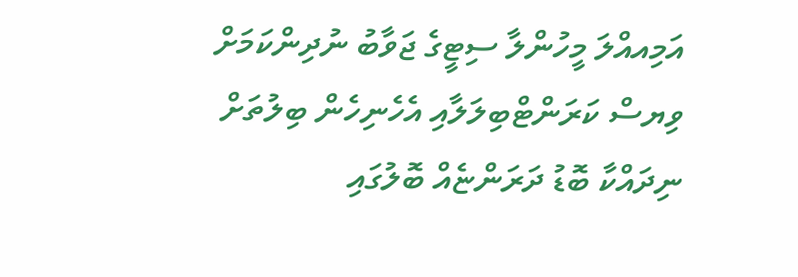އަމިއއްލަ މީހުންލާ ސިޓީގެ ޖަވާބު ނުދިންކަމަށް ވިޔސް ކަރަންޓްބިލަލާއި އެހެނިހެން ބިލުތަށް ނިދައްކާ ބޮޑު ދަރަންޏެއް ބޮލުގައި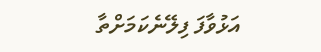އަޅުވާފަ ފިލޭނެކަމަށްތާ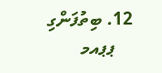12. ބިތުފަންގި
    ޕޕއމ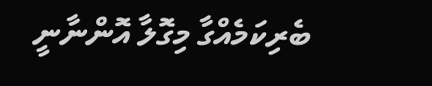ބެރިކަމެއްގާ މިގޮލާ އޮންނާނީ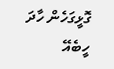ގޮޅީގަހެން ހާދަ ހީބެއޭ